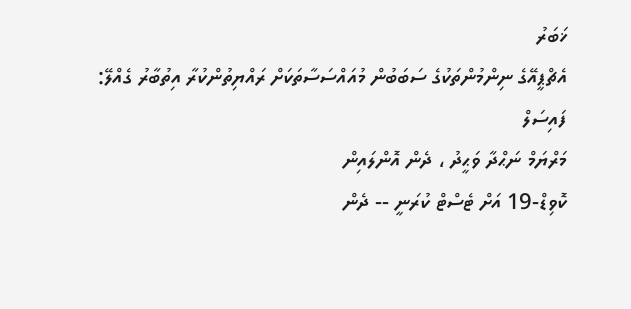ޚަބަރު
އެޗްޕީއޭގެ ނިންމުންތަކުގެ ސަބަބުން މުއައްސަސާތަކަށް ރައްޔިތުންކުރާ އިތުބާރު ގެއްލޭ: ފައިސަލް
މަރްޔަމް ނަޙްދާ ވަޙީދު ، ދެން އޮންލައިން
ކޮވިޑް-19 އަށް ޓެސްޓް ކުރަނީ -- ދެން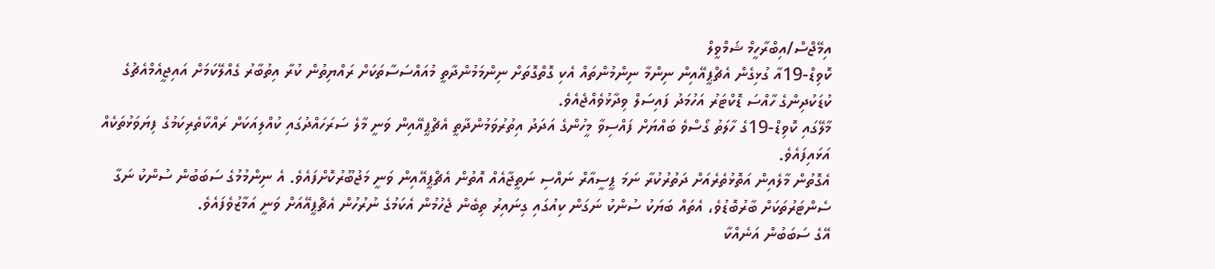އިމޭޖްސް/އިބްރާހީމް ޝަމްވީލް
ކޮވިޑް-19އާ ގުޅިގެން އެޗްޕީއޭއިން ނިންމާ ނިންމުންތައް އެކި ގޮތްގޮތަށް ނިންމަމުންދާތީ މުއައްސަސާތަކަށް ރައްޔިތުން ކުރާ އިތުބާރު ގެއްލޭކަމަށް އައިޖީއެމްއެޗުގެ ކުޑަކުދިންގެ ހާއްސަ ޑޮކްޓަރު އަހުމަދު ފައިސަލް ވިދާޅުވެއްޖެއެވެ.
މާލޭގައި ކޮވިޑް-19ގެ ހާލަތު ގޯސްވެ ބައްޔަށް ފައްސިވާ މީހުންގެ އަދަދު އިތުރުވަމުންދާތީ އެޗްޕީއޭއިން ވަނީ މާލެ ސަރަހައްދުގައި ކުއްލިއަކަށް ރައްކާތެރިކަމުގެ ފިޔަވަޅުތަކެއް އަޅައިފައެވެ.
އެގޮތުން މާލެއިން އަތޮޅުތެރެއަށް ދަތުރުކުރާ ނަމަ ޕީސީއާރް ނައްސި ނަތީޖާއެއް އޮތުން އެޗްޕީއޭއިން ވަނީ މަޖުބޫރުކޮށްފައެވެ. އެ ނިންމުމުގެ ސަބަބުން ސުންކު ނަގާ ސެންޓަރުތަކަށް ބާރުބޮޑުވެ، އެތައް ބަޔަކު ސުންކު ނަގަން ކިއުގައި ގިނައިރު ތިބެން ޖެހުމުން އެކަމުގެ ނުރުހުން އެޗްޕީއޭއަށް ވަނީ އަމާޒުވެފައެވެ.
އޭގެ ސަބަބުން އަނެއްކާ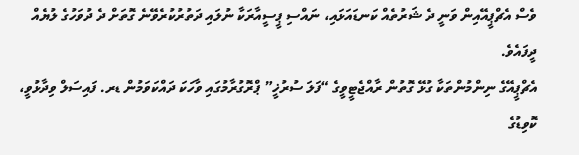ވެސް އެޗްޕީއޭއިން ވަނީ ދެ ޝަރުތެއް ކަނޑައަޅައި، ނައްސި ޕީސީއާރަކާ ނުލައި ދަތުރުކުރެވޭނެ ގޮތަށް ދެ ދުވަހުގެ ލުޔެއް ދީފައެވެ.
އެޗްޕީއޭގެ ނިންމުންތަކާ ގުޅޭ ގޮތުން ރާއްޖެޓީވީގެ “ފަލަ ސުރުޚީ” ޕްރޮގުރާމުގައި ވާހަކަ ދައްކަވަމުން ޑރ. ފައިސަލް ވިދާޅުވީ، ކޮވިޑުގެ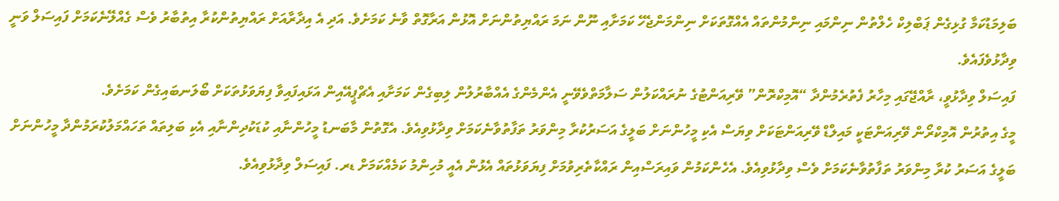ބަލިމަޑުކަމާ ގުޅިގެން ޕަބްލިކް ހެލްތުން ނިންމައި ނިންމުންތައް އެއްގޮތަކަށް ނިންމަންޖެހޭ ކަމަށާއި ނޫން ނަމަ ރައްޔިތުންނަށް އޮޅުން އަރާގޮތް ވާނެ ކަމަށެވެ. އަދި އެ އިދާރާއަށް ރައްޔިތުންކުރާ އިތުބާރު ވެސް ގެއްލޭނެކަމަށް ފައިސަލް ވަނީ ވިދާޅުވެފައެވެ.
ފައިސަލް ވިދާޅުވީ، ރާއްޖޭގައި މިހާރު ފެތުރެމުންދާ “އޮމިކްރޮން” ވޭރިއަންޓުގެ ނުރައްކަލުން ސަލާމަތްވެވޭނީ އެންމެންގެ އެއްބާރުލުން ލިބިގެން ކަމަށާއި އެޗްޕީއޭއިން އަޅައިފައިވާ ފިޔަވަޅުތަކަށް ބޯލަނބައިގެން ކަމަށެވެ.
މީގެ އިތުރުން އޮމިކްރޯން ވޭރިއަންޓަކީ މައިލްޑް ވޭރިއަންޓަކަށް ވިޔަސް އެކި މީހުންނަށް ބަލީގެ އަސަރުކުރާ މިންވަރު ތަފާތުވާނެކަމަށް ވިދާޅުވިއެވެ. އެގޮތުން މާބަނޑު މީހުންނާއި ކުޑަކުދިންނާއި އެކި ބަލިތައް ތަހައްމަލުކުރަމުންދާ މީހުންނަށް ބަލީގެ އަސަރު ކުރާ މިންވަރު ތަފާތުވާނެކަމަށް ވެސް ވިދާޅުވިއެވެ. އެހެންކަމުން ވައިރަސްއިން ރައްކާތެރިވުމަށް ފިޔަވަޅުތައް އެޅުން އެއީ މުހިންމު ކަމެއްކަމަށް ޑރ. ފައިސަލް ވިދާޅުވިއެވެ.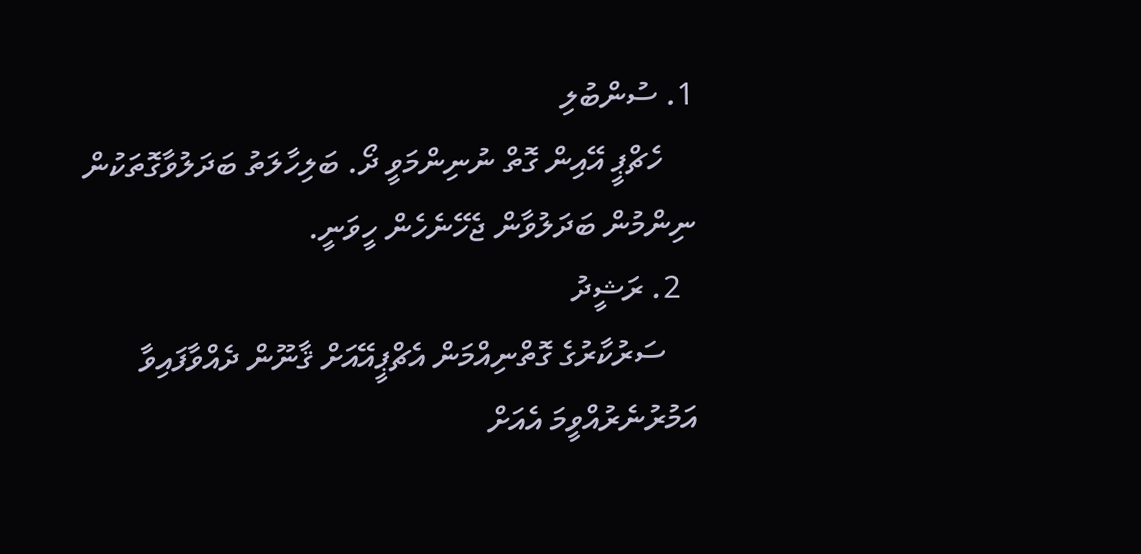1. ސުންބުލި
    ހެޗްޕީ އޭއިން ގޮތް ނުނިންމަވީ ދޯ. ބަލިހާލަތު ބަދަލުވާގޮތަކުން ނިންމުން ބަދަލުވާން ޖެހޭނެހެން ހީވަނީ.
  2. ރަޝީދު
    ސަރުކާރުގެ ގޮތްނިއްމަން އެޗްޕީއޭއަށް ޤާނޫން ދެއްވާފައިވާ އަމުރުނެރުއްވީމަ އެއަށް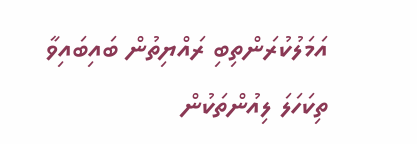އަމަލުކުރަންތިބި ރައްޔިތުން ބައިބައިވާ ތިކަހަލަ ލިއުންތަކުން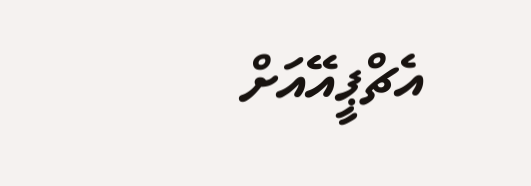އެޗްޕީއޭއަށް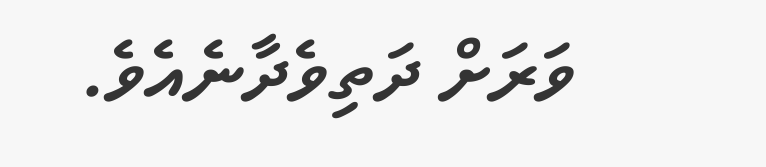ވަރަށް ދަތިވެދާނެއެވެ.